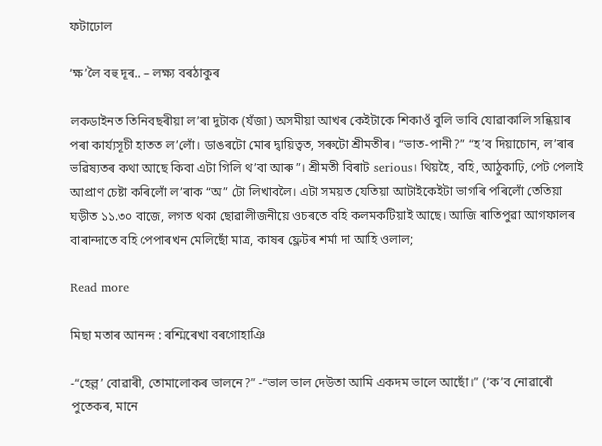ফটাঢোল

‘ক্ষ’লৈ বহু দূৰ.. – লক্ষ্য বৰঠাকুৰ

লকডাইনত তিনিবছৰীয়া ল’ৰা দুটাক (যঁজা) অসমীয়া আখৰ কেইটাকে শিকাওঁ বুলি ভাবি যোৱাকালি সন্ধিয়াৰ পৰা কাৰ্য্যসূচী হাতত ল’লোঁ। ডাঙৰটো মোৰ দ্বায়িত্বত, সৰুটো শ্ৰীমতীৰ। “ভাত-পানী?” “হ’ব দিয়াচোন, ল’ৰাৰ ভৱিষ্যতৰ কথা আছে কিবা এটা গিলি থ’বা আৰু”। শ্ৰীমতী বিৰাট serious। থিয়হৈ, বহি, আঠুকাঢ়ি, পেট পেলাই আপ্ৰাণ চেষ্টা কৰিলোঁ ল’ৰাক “অ” টো লিখাবলৈ। এটা সময়ত যেতিয়া আটাইকেইটা ভাগৰি পৰিলোঁ তেতিয়া ঘড়ীত ১১.৩০ বাজে, লগত থকা ছোৱালীজনীয়ে ওচৰতে বহি কলমকটিয়াই আছে। আজি ৰাতিপুৱা আগফালৰ বাৰান্দাতে বহি পেপাৰখন মেলিছোঁ মাত্ৰ, কাষৰ ফ্লেটৰ শৰ্মা দা আহি ওলাল;

Read more

মিছা মতাৰ আনন্দ : ৰশ্মিৰেখা বৰগোহাঞি

-“হেল্ল’ বোৱাৰী, তোমালোকৰ ভালনে?” -“ভাল ভাল দেউতা আমি একদম ভালে আছোঁ।” (‘ক’ব নোৱাৰোঁ পুতেকৰ, মানে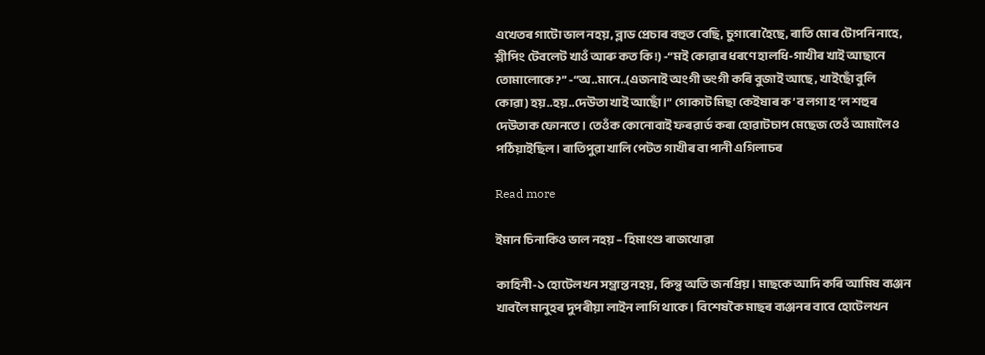এখেতৰ গাটো ভাল নহয়, ব্লাড প্ৰেচাৰ বহুত বেছি, চুগাৰো হৈছে, ৰাতি মোৰ টোপনি নাহে, শ্লীপিং টেবলেট খাওঁ আৰু কত কি!) -“মই কোৱাৰ ধৰণে হালধি-গাখীৰ খাই আছানে তোমালোকে?” -“অ..মানে..(এজনাই অংগী ভংগী কৰি বুজাই আছে , খাইছোঁ বুলি কোৱা) হয়..হয়..দেউতা খাই আছোঁ।” গোকাট মিছা কেইষাৰ ক’ব লগা হ’ল শহুৰ দেউতাক ফোনতে। তেওঁক কোনোবাই ফৰৱাৰ্ড কৰা হোৱাটচাপ মেছেজ তেওঁ আমালৈও পঠিয়াইছিল। ৰাতিপুৱা খালি পেটত গাখীৰ বা পানী এগিলাচৰ

Read more

ইমান চিনাকিও ভাল নহয় – হিমাংশু ৰাজখোৱা

কাহিনী-১ হোটেলখন সম্ভ্ৰান্ত নহয়, কিন্তু অতি জনপ্ৰিয়। মাছকে আদি কৰি আমিষ ব্যঞ্জন খাবলৈ মানুহৰ দুপৰীয়া লাইন লাগি থাকে। বিশেষকৈ মাছৰ ব্যঞ্জনৰ বাবে হোটেলখন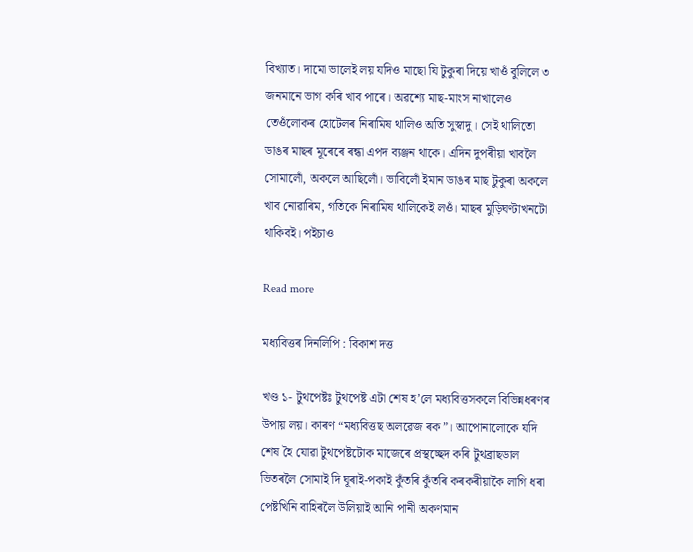বিখ্যাত। দামো ভালেই লয় যদিও মাছো যি টুকুৰা দিয়ে খাওঁ বুলিলে ৩ জনমানে ভাগ কৰি খাব পাৰে। অৱশ্যে মাছ-মাংস নাখালেও তেওঁলোকৰ হোটেলৰ নিৰামিষ থালিও অতি সুস্বাদু। সেই থালিতো ডাঙৰ মাছৰ মূৰেৰে ৰন্ধা এপদ ব্যঞ্জন থাকে। এদিন দুপৰীয়া খাবলৈ সোমালোঁ, অকলে আছিলোঁ। ভাবিলোঁ ইমান ডাঙৰ মাছ টুকুৰা অকলে খাব নোৱাৰিম, গতিকে নিৰামিষ থালিকেই লওঁ। মাছৰ মুড়িঘণ্টাখনটো থাকিবই। পইচাও

Read more

মধ্যবিত্তৰ দিনলিপি : বিকাশ দত্ত

খণ্ড ১- টুথপেষ্টঃ টুথপেষ্ট এটা শেষ হ’লে মধ্যবিত্তসকলে বিভিন্নধৰণৰ উপায় লয়। কাৰণ “মধ্যবিত্তছ অলৱেজ ৰক”। আপোনালোকে যদি শেষ হৈ যোৱা টুথপেষ্টটোক মাজেৰে প্ৰস্থচ্ছেদ কৰি টুথব্ৰাছডাল ভিতৰলৈ সোমাই দি ঘূৰাই-পকাই কুঁ‌তৰি কুঁ‌তৰি কৰকৰীয়াকৈ লাগি ধৰা পেষ্টখিনি বাহিৰলৈ উলিয়াই আনি পানী অকণমান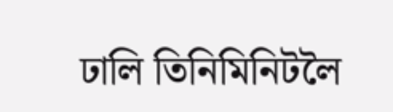ঢালি তিনিমিনিটলৈ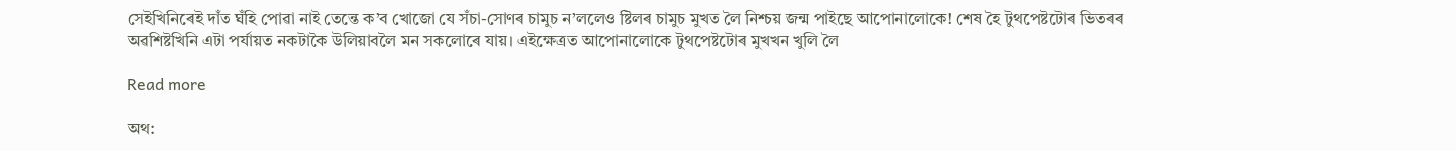সেইখিনিৰেই দাঁ‌ত ঘঁ‌হি পোৱা নাই তেন্তে ক’ব খোজো যে সঁ‌চা-সোণৰ চামুচ ন’ললেও ষ্টিলৰ চামুচ মুখত লৈ নিশ্চয় জন্ম পাইছে আপোনালোকে! শেষ হৈ টুথপেষ্টটোৰ ভিতৰৰ অৱশিষ্টখিনি এটা পৰ্যায়ত নকটাকৈ উলিয়াবলৈ মন সকলোৰে যায়। এইক্ষেত্ৰত আপোনালোকে টুথপেষ্টটোৰ মুখখন খুলি লৈ

Read more

অথ: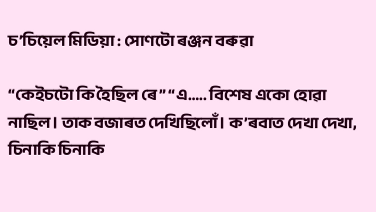চ’চিয়েল মিডিয়া : সোণটো ৰঞ্জন বৰুৱা

“কেইচটো কি হৈছিল ৰে” “এ….. বিশেষ একো হোৱা নাছিল। তাক বজাৰত দেখিছিলোঁ‌। ক’ৰবাত দেখা দেখা, চিনাকি চিনাকি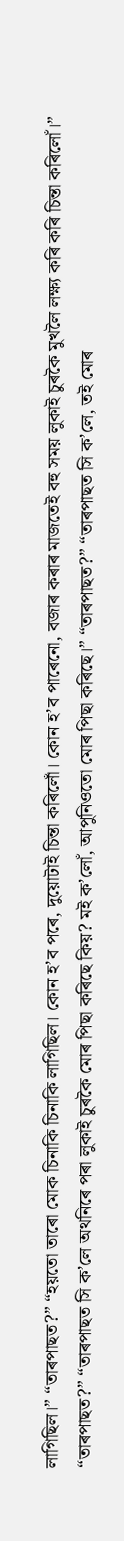লাগিছিল।” “তাৰপাছত?” “হয়তো তাৰো মোক চিনাকি চিনাকি লাগিছিল। কোন হ’ব পৰে, দুয়োটাই চিন্তা কৰিলোঁ।‌ কোন হ’ব পাৰেনো, বজাৰ কৰাৰ মাজতেই বহু সময় লুকাই চুৰকৈ মুখলৈ লক্ষ্য কৰি কৰি চিন্তা কৰিলোঁ‌।” “তাৰপাছত?” “তাৰপাছত সি ক’লে অথনিৰে পৰা লুকাই চুৰকৈ মোৰ পিছা কৰিছে কিয়? মই ক’লোঁ‌, আপুনিওতো মোৰ পিছা কৰিছে।” “তাৰপাছত?” “তাৰপাছত সি ক’লে, তই মোৰ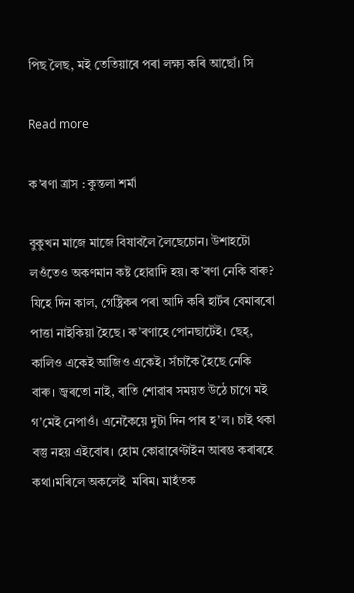পিছ লৈছ, মই তেতিয়াৰে পৰা লক্ষ্য কৰি আছোঁ‌। সি

Read more

ক’ৰণা ত্ৰাস : কুন্তলা শৰ্মা

বুকুখন মাজে মাজে বিষাবলৈ লৈছেচোন। উশাহটো লওঁতেও অকণমান কষ্ট হোৱাদি হয়। ক’ৰণা নেকি বাৰু?  যিহে দিন কাল, গেষ্ট্ৰিকৰ পৰা আদি কৰি হাৰ্টৰ বেমাৰৰো পাত্তা নাইকিয়া হৈছে। ক’ৰণাহে পোনছাটেই। ছেহ্, কালিও একেই আজিও একেই। সঁচাকৈ হৈছে নেকি বাৰু। জ্বৰতো নাই, ৰাতি শোৱাৰ সময়ত উঠে চাগে মই গ’মেই নেপাওঁ। এনেকৈয়ে দুটা দিন পাৰ হ’ল। চাই থকা বস্তু নহয় এইবোৰ। হোম কোৱাৰেণ্টাইন আৰম্ভ কৰাৰহে কথা।মৰিলে অকলেই  মৰিম। মাহঁতক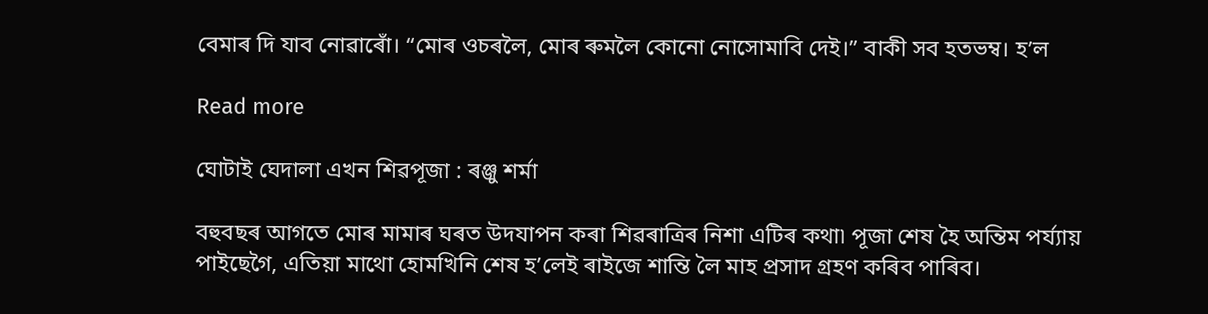বেমাৰ দি যাব নোৱাৰোঁ। “মোৰ ওচৰলৈ, মোৰ ৰুমলৈ কোনো নোসোমাবি দেই।” বাকী সব হতভম্ব। হ’ল

Read more

ঘোটাই ঘেদালা এখন শিৱপূজা : ৰঞ্জু শর্মা

বহুবছৰ আগতে মোৰ মামাৰ ঘৰত উদযাপন কৰা শিৱৰাত্রিৰ নিশা এটিৰ কথা৷ পূজা শেষ হৈ অন্তিম পর্য্যায় পাইছেগৈ, এতিয়া মাথো হোমখিনি শেষ হ’লেই ৰাইজে শান্তি লৈ মাহ প্ৰসাদ গ্ৰহণ কৰিব পাৰিব।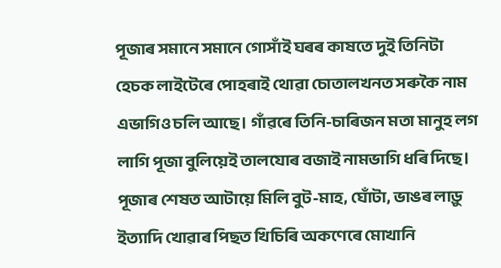পূজাৰ সমানে সমানে গোসাঁই ঘৰৰ কাষতে দুই তিনিটা  হেচক লাইটেৰে পোহৰাই থোৱা চোতালখনত সৰুকৈ নাম এভাগিও চলি আছে। গাঁৱৰে তিনি-চাৰিজন মতা মানুহ লগ লাগি পূজা বুলিয়েই তালযোৰ বজাই নামভাগি ধৰি দিছে। পূজাৰ শেষত আটায়ে মিলি বুট-মাহ, ঘোঁটা, ভাঙৰ লাড়ু ইত্যাদি খোৱাৰ পিছত খিচিৰি অকণেৰে মোখানি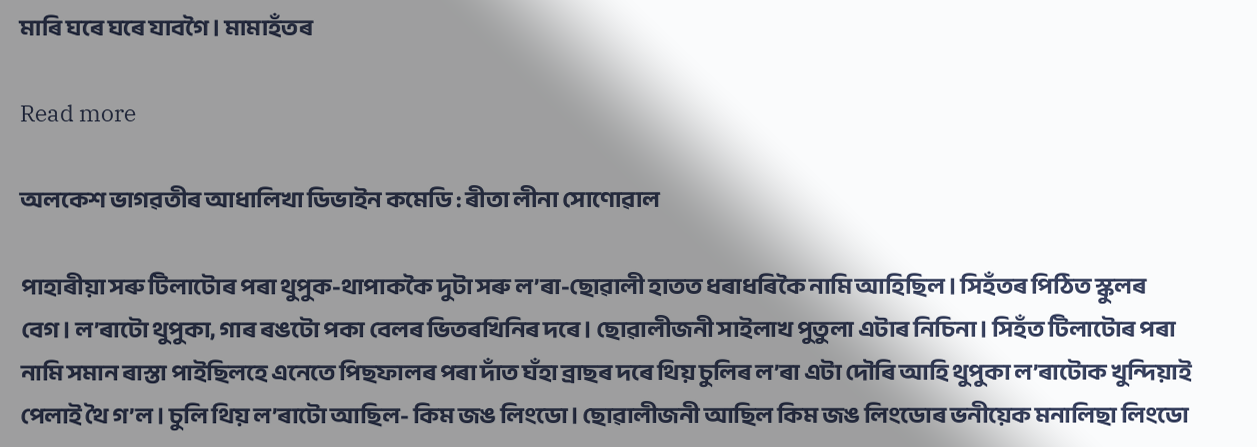মাৰি ঘৰে ঘৰে যাবগৈ। মামাহঁতৰ

Read more

অলকেশ ভাগৱতীৰ আধালিখা ডিভাইন কমেডি : ৰীতা লীনা সোণোৱাল

পাহাৰীয়া সৰু টিলাটোৰ পৰা থুপুক-থাপাককৈ দুটা সৰু ল’ৰা-ছোৱালী হাতত ধৰাধৰিকৈ নামি আহিছিল। সিহঁতৰ পিঠিত স্কুলৰ বেগ। ল’ৰাটো থুপুকা, গাৰ ৰঙটো পকা বেলৰ ভিতৰখিনিৰ দৰে। ছোৱালীজনী সাইলাখ পুতুলা এটাৰ নিচিনা। সিহঁত টিলাটোৰ পৰা নামি সমান ৰাস্তা পাইছিলহে এনেতে পিছফালৰ পৰা দাঁত ঘঁহা ব্ৰাছৰ দৰে থিয় চুলিৰ ল’ৰা এটা দৌৰি আহি থুপুকা ল’ৰাটোক খুন্দিয়াই পেলাই থৈ গ’ল। চুলি থিয় ল’ৰাটো আছিল- কিম জঙ লিংডো। ছোৱালীজনী আছিল কিম জঙ লিংডোৰ ভনীয়েক মনালিছা লিংডো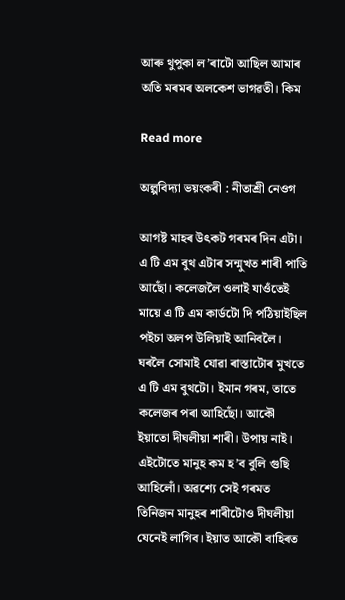আৰু থুপুকা ল’ৰাটো আছিল আমাৰ অতি মৰমৰ অলকেশ ভাগৱতী। কিম

Read more

অল্পবিদ্যা ভয়ংকৰী : নীতাশ্ৰী নেওগ

আগষ্ট মাহৰ উৎকট গৰমৰ দিন এটা। এ টি এম বুথ এটাৰ সন্মুখত শাৰী পাতি আছোঁ। কলেজলৈ ওলাই যাওঁতেই মায়ে এ টি এম কাৰ্ডটো দি পঠিয়াইছিল পইচা অলপ উলিয়াই আনিবলৈ। ঘৰলৈ সোমাই যোৱা ৰাস্তাটোৰ মুখতে এ টি এম বুথটো। ইমান গৰম, তাতে কলেজৰ পৰা আহিছোঁ। আকৌ ইয়াতো দীঘলীয়া শাৰী। উপায় নাই। এইটোতে মানুহ কম হ’ব বুলি গুছি আহিলোঁ। অৱশ্যে সেই গৰমত তিনিজন মানুহৰ শাৰীটোও দীঘলীয়া যেনেই লাগিব। ইয়াত আকৌ বাহিৰত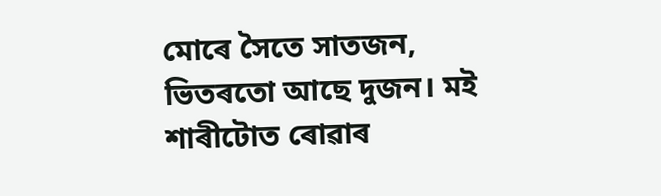মোৰে সৈতে সাতজন, ভিতৰতো আছে দুজন। মই শাৰীটোত ৰোৱাৰ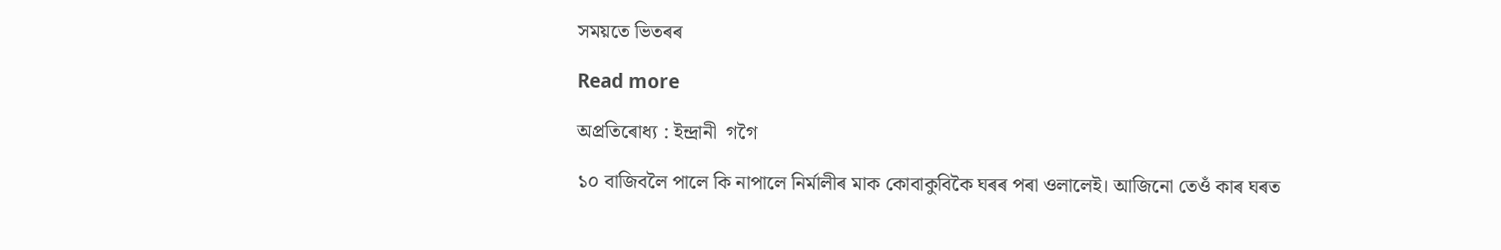সময়তে ভিতৰৰ

Read more

অপ্ৰতিৰোধ্য : ইন্দ্ৰানী  গগৈ

১০ বাজিবলৈ পালে কি নাপালে নিৰ্মালীৰ মাক কোবাকুবিকৈ ঘৰৰ পৰা ওলালেই। আজিনো তেওঁ কাৰ ঘৰত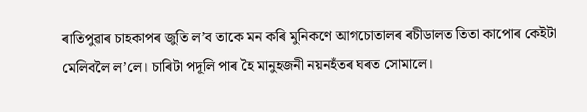ৰাতিপুৱাৰ চাহকাপৰ জুতি ল’ব তাকে মন কৰি মুনিকণে আগচোতালৰ ৰচীডালত তিতা কাপোৰ কেইটা মেলিবলৈ ল’লে। চাৰিটা পদূলি পাৰ হৈ মানুহজনী নয়নহঁতৰ ঘৰত সোমালে।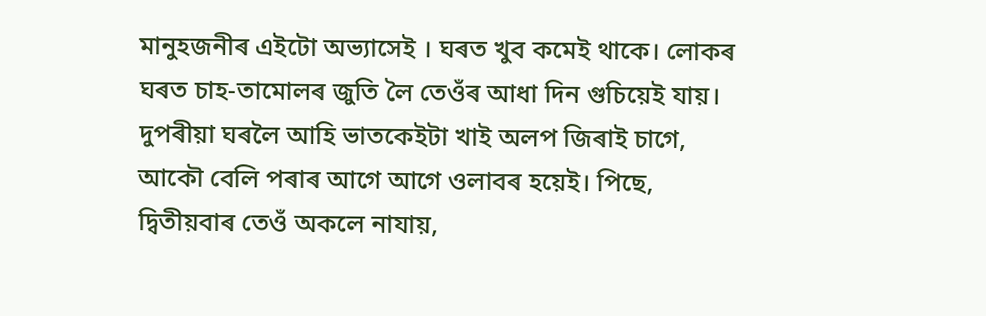মানুহজনীৰ এইটো অভ্যাসেই । ঘৰত খুব কমেই থাকে। লোকৰ ঘৰত চাহ-তামোলৰ জুতি লৈ তেওঁৰ আধা দিন গুচিয়েই যায়। দুপৰীয়া ঘৰলৈ আহি ভাতকেইটা খাই অলপ জিৰাই চাগে, আকৌ বেলি পৰাৰ আগে আগে ওলাবৰ হয়েই। পিছে, দ্বিতীয়বাৰ তেওঁ অকলে নাযায়,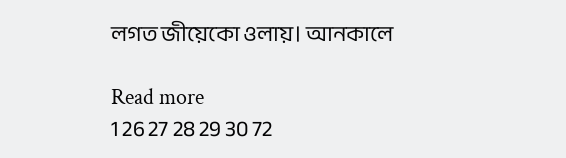লগত জীয়েকো ওলায়। আনকালে

Read more
1 26 27 28 29 30 72